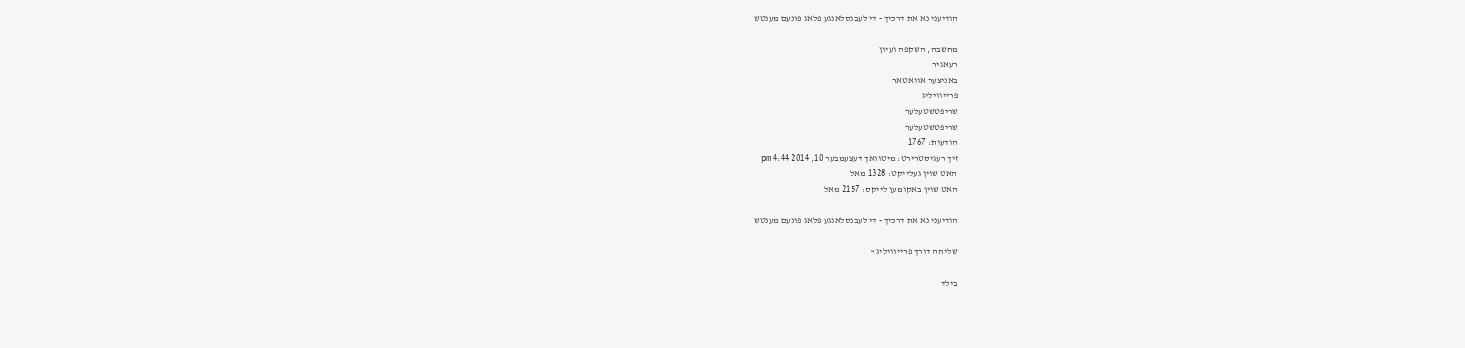הודיעני נא את דרכיך - די לעבנסלאנגע פלאג פונעם מענטש

מחשבה, השקפה ועיון
רעאגיר
באניצער אוואטאר
פרייוויליג
שריפטשטעלער
שריפטשטעלער
הודעות: 1767
זיך רעגיסטרירט: מיטוואך דעצעמבער 10, 2014 4:44 pm
האט שוין געלייקט: 1328 מאל
האט שוין באקומען לייקס: 2157 מאל

הודיעני נא את דרכיך - די לעבנסלאנגע פלאג פונעם מענטש

שליחה דורך פרייוויליג »

בילד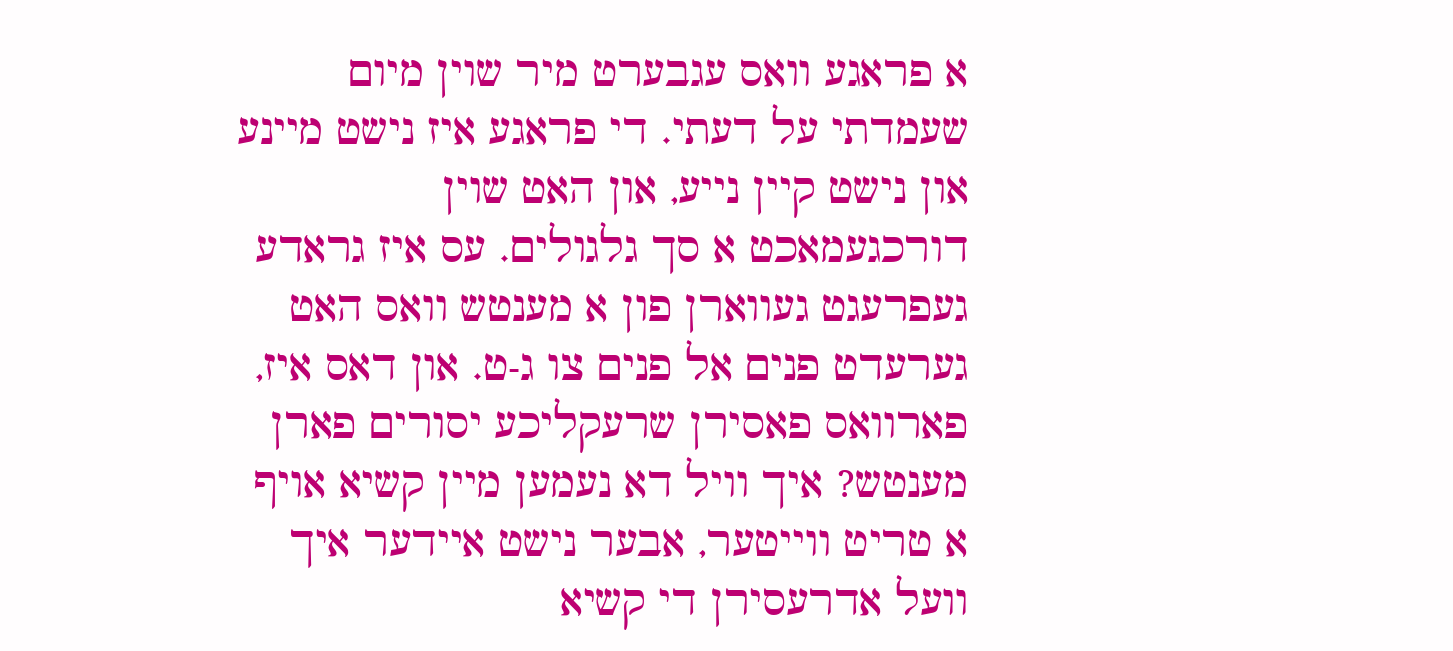א פראגע וואס עגבערט מיר שוין מיום שעמדתי על דעתי. די פראגע איז נישט מיינע און נישט קיין נייע, און האט שוין דורכגעמאכט א סך גלגולים. עס איז גראדע געפרעגט געווארן פון א מענטש וואס האט גערעדט פנים אל פנים צו ג-ט. און דאס איז, פארוואס פאסירן שרעקליכע יסורים פארן מענטש? איך וויל דא נעמען מיין קשיא אויף א טריט ווייטער, אבער נישט איידער איך וועל אדרעסירן די קשיא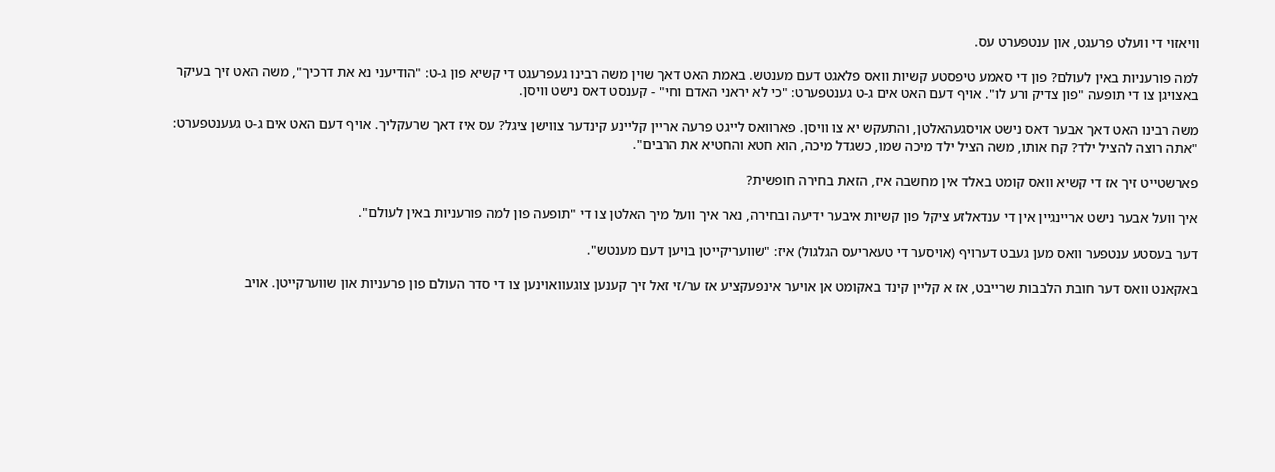וויאזוי די וועלט פרעגט, און ענטפערט עס.

למה פורעניות באין לעולם? פון די סאמע טיפסטע קשיות וואס פלאגט דעם מענטש. באמת האט דאך שוין משה רבינו געפרעגט די קשיא פון ג-ט: "הודיעני נא את דרכיך", משה האט זיך בעיקר באצויגן צו די תופעה "פון צדיק ורע לו". אויף דעם האט אים ג-ט גענטפערט: "כי לא יראני האדם וחי" - קענסט דאס נישט וויסן.

משה רבינו האט דאך אבער דאס נישט אויסגעהאלטן, והתעקש יא צו וויסן. פארוואס לייגט פרעה אריין קליינע קינדער צווישן ציגל? עס איז דאך שרעקליך. אויף דעם האט אים ג-ט געענטפערט: "אתה רוצה להציל ילד? קח אותו, משה הציל ילד מיכה שמו, כשגדל מיכה, הוא חטא והחטיא את הרבים".

פארשטייט זיך אז די קשיא וואס קומט באלד אין מחשבה איז, הזאת בחירה חופשית?

איך וועל אבער נישט אריינגיין אין די ענדאלזע ציקל פון קשיות איבער ידיעה ובחירה, נאר איך וועל מיך האלטן צו די "תופעה פון למה פורעניות באין לעולם".

דער בעסטע ענטפער וואס מען געבט דערויף (אויסער די טעאריעס הגלגול) איז: "שוועריקייטן בויען דעם מענטש".

באקאנט וואס דער חובת הלבבות שרייבט, אז א קליין קינד באקומט אן אויער אינפעקציע אז ער/זי זאל זיך קענען צוגעוואוינען צו די סדר העולם פון פרעניות און שווערקייטן. אויב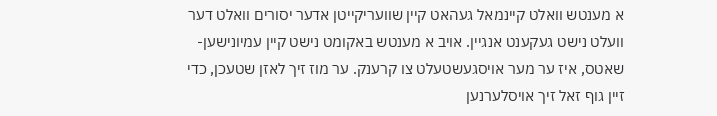א מענטש וואלט קיינמאל געהאט קיין שוועריקייטן אדער יסורים וואלט דער וועלט נישט געקענט אנגיין. אויב א מענטש באקומט נישט קיין עמיונישען-שאטס, איז ער מער אויסגעשטעלט צו קרענק. ער מוז זיך לאזן שטעכן, כדי זיין גוף זאל זיך אויסלערנען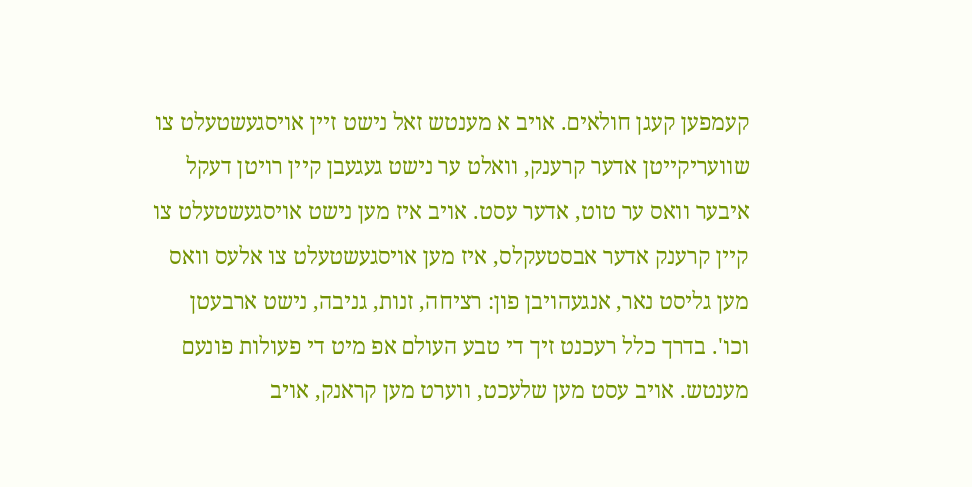קעמפען קעגן חולאים. אויב א מענטש זאל נישט זיין אויסגעשטעלט צו שוועריקייטן אדער קרענק, וואלט ער נישט געגעבן קיין רויטן דעקל איבער וואס ער טוט, אדער עסט. אויב איז מען נישט אויסגעשטעלט צו קיין קרענק אדער אבסטעקלס, איז מען אויסגעשטעלט צו אלעס וואס מען גליסט נאר, אנגעהויבן פון: רציחה, זנות, גניבה, נישט ארבעטן וכו'. בדרך כלל רעכנט זיך די טבע העולם אפ מיט די פעולות פונעם מענטש. אויב עסט מען שלעכט, ווערט מען קראנק, אויב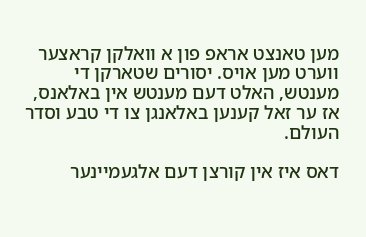מען טאנצט אראפ פון א וואלקן קראצער ווערט מען אויס. יסורים שטארקן די מענטש, האלט דעם מענטש אין באלאנס, אז ער זאל קענען באלאנגן צו די טבע וסדר העולם.

דאס איז אין קורצן דעם אלגעמיינער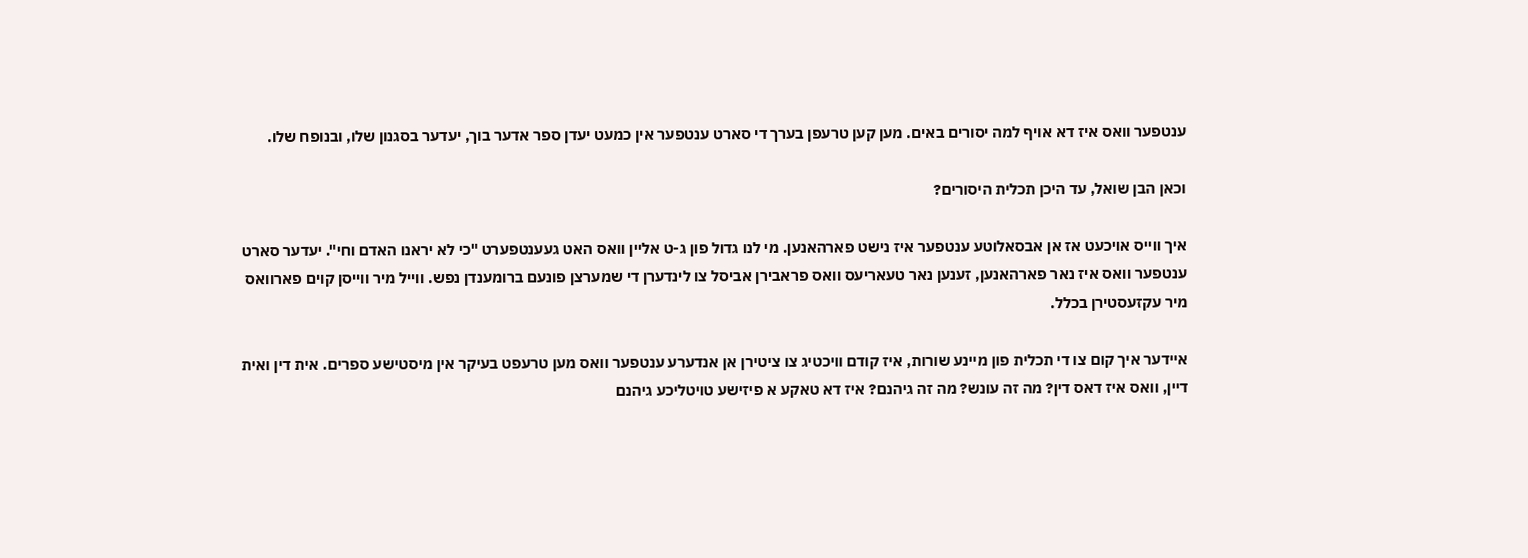ענטפער וואס איז דא אויף למה יסורים באים. מען קען טרעפן בערך די סארט ענטפער אין כמעט יעדן ספר אדער בוך, יעדער בסגנון שלו, ובנופח שלו.

וכאן הבן שואל, עד היכן תכלית היסורים?

איך ווייס אויכעט אז אן אבסאלוטע ענטפער איז נישט פארהאנען. מי לנו גדול פון ג-ט אליין וואס האט געענטפערט "כי לא יראנו האדם וחי". יעדער סארט ענטפער וואס איז נאר פארהאנען, זענען נאר טעאריעס וואס פראבירן אביסל צו לינדערן די שמערצן פונעם ברומענדן נפש. ווייל מיר ווייסן קוים פארוואס מיר עקזעסטירן בכלל.

איידער איך קום צו די תכלית פון מיינע שורות, איז קודם וויכטיג צו ציטירן אן אנדערע ענטפער וואס מען טרעפט בעיקר אין מיסטישע ספרים. אית דין ואית דיין, וואס איז דאס דין? מה זה עונש? מה זה גיהנם? איז דא טאקע א פיזישע טויטליכע גיהנם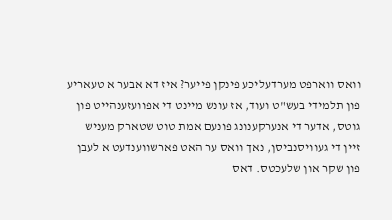וואס ווארפט מערדעליכע פינקן פייער? איז דא אבער א טעאריע פון תלמידי בעש"ט ועוד, אז עונש מיינט די אפוועזענהייט פון גוטס, אדער די אנערקענונג פונעם אמת טוט שטארק מעניש זיין די געוויסנביסן, נאך וואס ער האט פארשווענדעט א לעבן פון שקר און שלעכטס. דאס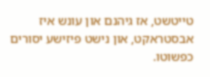טייטשט, אז גיהנם און עונש איז אבסטראקט, און נישט פיזישע יסורים כפשוטו.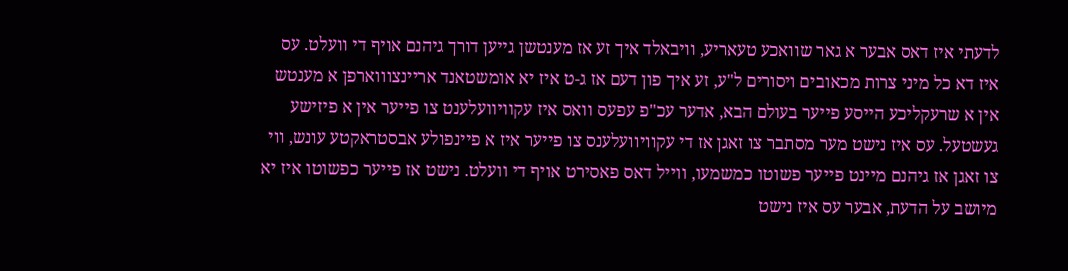לדעתי איז דאס אבער א גאר שוואכע טעאריע, וויבאלד איך זע אז מענטשן גייען דורך גיהנם אויף די וועלט. עס איז דא כל מיני צרות מכאובים ויסורים ל"ע, זע איך פון דעם אז ג-ט איז יא אומשטאנד אריינצוווארפן א מענטש אין א שרעקליכע הייסע פייער בעולם הבא, אדער עכ"פ עפעס וואס איז עקוויוועלענט צו פייער אין א פיזישע געשטעל. עס איז נישט מער מסתבר צו זאגן אז די עקוויוועלענס צו פייער איז א פיינפולע אבסטראקטע עונש, ווי צו זאגן אז גיהנם מיינט פייער פשוטו כמשמעו, ווייל דאס פאסירט אויף די וועלט. נישט אז פייער כפשוטו איז יא מיושב על הדעת, אבער עס איז נישט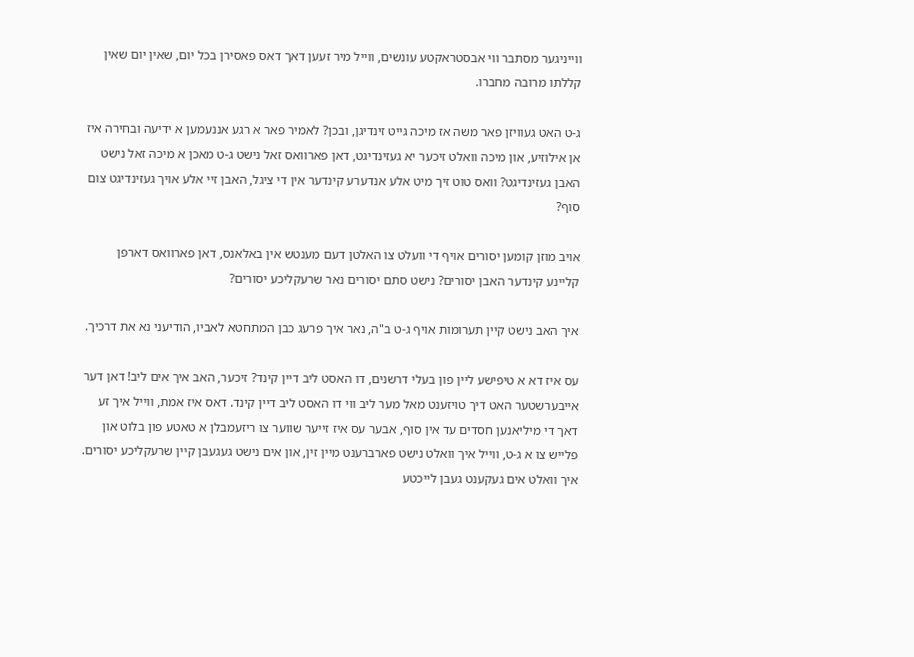ווייניגער מסתבר ווי אבסטראקטע עונשים, ווייל מיר זעען דאך דאס פאסירן בכל יום, שאין יום שאין קללתו מרובה מחברו.

ג-ט האט געוויזן פאר משה אז מיכה גייט זינדיגן, ובכן? לאמיר פאר א רגע אננעמען א ידיעה ובחירה איז אן אילוזיע, און מיכה וואלט זיכער יא געזינדיגט, דאן פארוואס זאל נישט ג-ט מאכן א מיכה זאל נישט האבן געזינדיגט? וואס טוט זיך מיט אלע אנדערע קינדער אין די ציגל, האבן זיי אלע אויך געזינדיגט צום סוף?

אויב מוזן קומען יסורים אויף די וועלט צו האלטן דעם מענטש אין באלאנס, דאן פארוואס דארפן קליינע קינדער האבן יסורים? נישט סתם יסורים נאר שרעקליכע יסורים?

איך האב נישט קיין תערומות אויף ג-ט ב"ה, נאר איך פרעג כבן המתחטא לאביו, הודיעני נא את דרכיך.

עס איז דא א טיפישע ליין פון בעלי דרשנים, דו האסט ליב דיין קינד? זיכער, האב איך אים ליב! דאן דער אייבערשטער האט דיך טויזענט מאל מער ליב ווי דו האסט ליב דיין קינד. דאס איז אמת, ווייל איך זע דאך די מיליאנען חסדים עד אין סוף, אבער עס איז זייער שווער צו ריזעמבלן א טאטע פון בלוט און פלייש צו א ג-ט, ווייל איך וואלט נישט פארברענט מיין זין, און אים נישט געגעבן קיין שרעקליכע יסורים. איך וואלט אים געקענט געבן לייכטע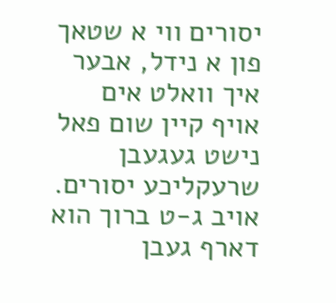יסורים ווי א שטאך פון א נידל, אבער איך וואלט אים אויף קיין שום פאל נישט געגעבן שרעקליכע יסורים. אויב ג-ט ברוך הוא דארף געבן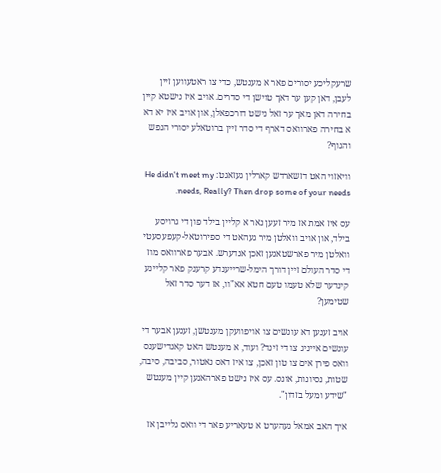שרעקליכע יסורים פאר א מענטש, כדי צו ראטעווען זיין לעבן, דאן קען ער דאך טוישן די סדרים. אויב איז נישטא קיין בחירה דאן מאך ער זאל נישט דורכפאלן, און אויב איז יא דא א בחירה פארוואס דארף די סדר זיין ברוטאלע יסורי הנפש והגוף?

וויאזוי האט דזשארדש קארלין געזאגט: He didn't meet my needs, Really? Then drop some of your needs.

עס איז אמת אז מיר זעען נאר א קליין בילד פון די גרויסע בילד, און אויב וואלטן מיר געהאט די ספירוטאל-קעפעסעטי וואלטן מיר פארשטאנען זאכן אנדערש. אבער פארוואס מוז די סדר העולם זיין דורך הימל-שרייענדע קרענק פאר קליינע קינדער שלא טעמו טעם חטא אא"וו, אז דער סדר זאל שטימען?

אויב זענען דא עונשים צו אויפוועקן מענטשן, זענען אבער די עונשים אייניג צו די זינד? ועוד, א מענטש האט קאנדישענס וואס פירן אים צו טון זאכן, צו איז דאס נאטור, סביבה, סיבה, שטות, נסיונות, אונס. עס איז נישט פארהאנען קיין מענטש "שידע ומעל בזדון".

איך האב אמאל געהערט א טעאריע פאר די וואס גלייבן אז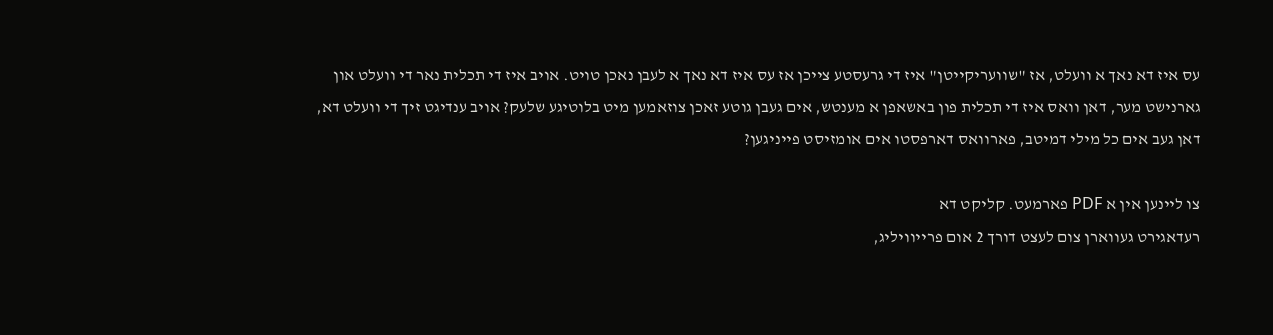עס איז דא נאך א וועלט, אז "שוועריקייטן" איז די גרעסטע צייכן אז עס איז דא נאך א לעבן נאכן טויט. אויב איז די תכלית נאר די וועלט און גארנישט מער, דאן וואס איז די תכלית פון באשאפן א מענטש, אים געבן גוטע זאכן צוזאמען מיט בלוטיגע שלעק? אויב ענדיגט זיך די וועלט דא, דאן געב אים כל מילי דמיטב, פארוואס דארפסטו אים אומזיסט פייניגען?

צו ליינען אין א PDF פארמעט. קליקט דא
רעדאגירט געווארן צום לעצט דורך 2 אום פרייוויליג,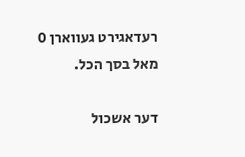רעדאגירט געווארן 0 מאל בסך הכל.

דער אשכול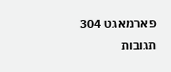פארמאגט 304 תגובות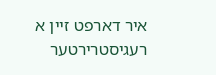איר דארפט זיין א רעגיסטרירטער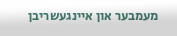מעמבער און איינגעשריבן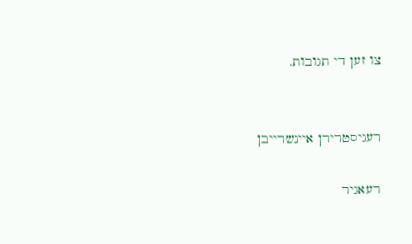צו זען די תגובות.


רעגיסטרירן איינשרייבן

רעאגיר